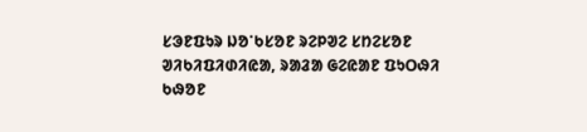ᱥᱳᱱᱯᱩᱨ ᱡᱚᱸᱠᱥᱚᱱ ᱨᱮᱞᱣᱮ ᱥᱴᱮᱥᱚᱱ
ᱣᱤᱠᱤᱯᱤᱰᱤᱭᱟ, ᱨᱟᱲᱟ ᱜᱮᱭᱟᱱ ᱯᱩᱛᱷᱤ ᱠᱷᱚᱱ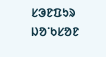ᱥᱳᱱᱯᱩᱨ ᱡᱚᱸᱠᱥᱚᱱ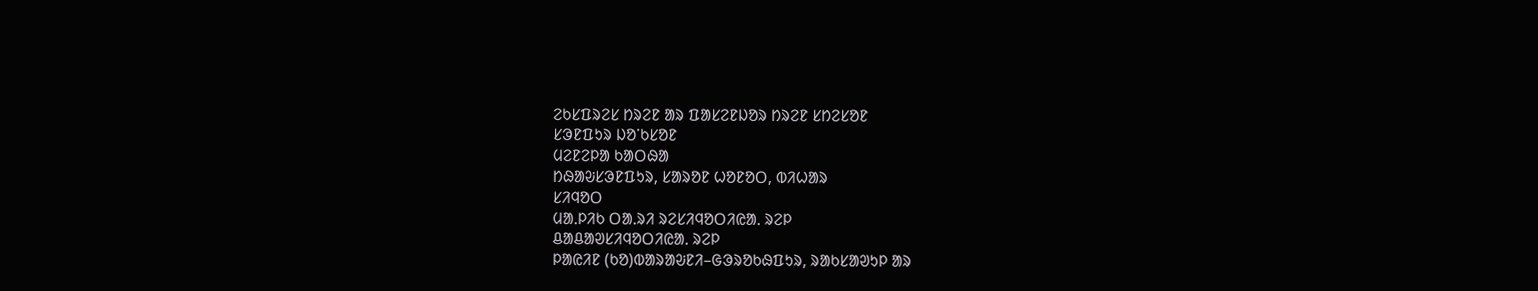ᱮᱠᱥᱯᱨᱮᱥ ᱴᱨᱮᱱ ᱟᱨ ᱯᱟᱥᱮᱱᱡᱚᱨ ᱴᱨᱮᱱ ᱥᱴᱮᱥᱚᱱ
ᱥᱳᱱᱯᱩᱨ ᱡᱚᱸᱠᱥᱚᱱ
ᱢᱮᱱᱮᱞᱟ ᱠᱟᱛᱷᱟ
ᱴᱷᱟᱶᱥᱳᱱᱯᱩᱨ, ᱥᱟᱨᱚᱱ ᱦᱚᱱᱚᱛ, ᱵᱤᱦᱟᱨ
ᱥᱤᱧᱚᱛ
ᱢᱟᱹᱞᱤᱠ ᱛᱟᱹᱨᱤ ᱨᱮᱥᱤᱧᱚᱛᱤᱭᱟᱹ ᱨᱮᱞ
ᱪᱟᱪᱟᱣᱥᱤᱧᱚᱛᱤᱭᱟᱹ ᱨᱮᱞ
ᱞᱟᱭᱤᱱ (ᱠᱚ)ᱵᱟᱨᱟᱶᱱᱤ–ᱜᱳᱨᱚᱠᱷᱯᱩᱨ, ᱨᱟᱠᱥᱟᱣᱩᱞ ᱟᱨ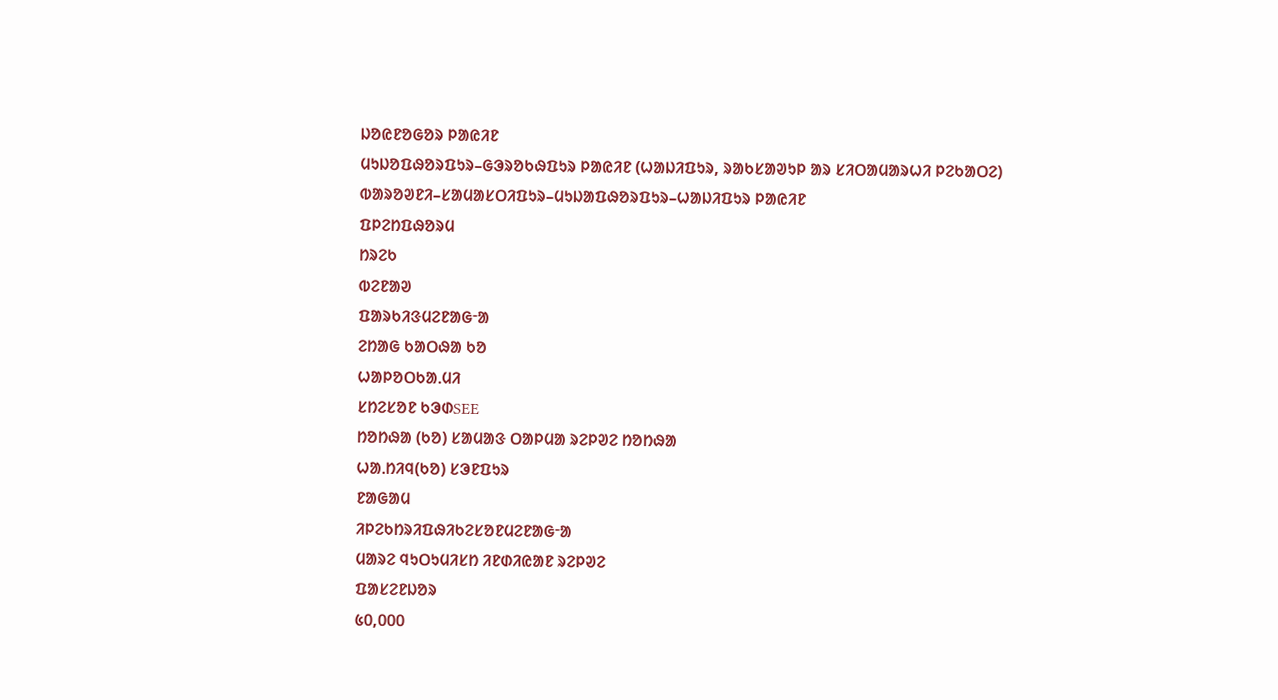ᱡᱚᱭᱱᱚᱜᱚᱨ ᱞᱟᱭᱤᱱ
ᱢᱩᱡᱚᱯᱷᱚᱨᱯᱩᱨ–ᱜᱳᱨᱚᱠᱷᱯᱩᱨ ᱞᱟᱭᱤᱱ (ᱦᱟᱡᱤᱯᱩᱨ, ᱨᱟᱠᱥᱟᱣᱩᱞ ᱟᱨ ᱥᱤᱛᱟᱢᱟᱨᱦᱤ ᱞᱮᱠᱟᱛᱮ)
ᱵᱟᱨᱚᱣᱱᱤ–ᱥᱟᱢᱟᱥᱛᱤᱯᱩᱨ–ᱢᱩᱡᱟᱯᱷᱚᱨᱯᱩᱨ–ᱦᱟᱡᱤᱯᱩᱨ ᱞᱟᱭᱤᱱ
ᱯᱞᱮᱴᱯᱷᱚᱨᱢ
ᱴᱨᱮᱠ
ᱵᱮᱱᱟᱣ
ᱯᱟᱨᱠᱤᱝᱢᱮᱱᱟᱜᱼᱟ
ᱮᱴᱟᱜ ᱠᱟᱛᱷᱟ ᱠᱚ
ᱦᱟᱞᱚᱛᱠᱟᱹᱢᱤ
ᱥᱴᱮᱥᱚᱱ ᱠᱳᱰSEE
ᱴᱚᱴᱷᱟ (ᱠᱚ) ᱥᱟᱢᱟᱝ ᱛᱟᱞᱢᱟ ᱨᱮᱞᱣᱮ ᱴᱚᱴᱷᱟ
ᱦᱟᱹᱴᱤᱧ(ᱠᱚ) ᱥᱳᱱᱯᱩᱨ
ᱱᱟᱜᱟᱢ
ᱤᱞᱮᱠᱴᱨᱤᱯᱷᱤᱠᱮᱥᱚᱱᱢᱮᱱᱟᱜᱼᱟ
ᱢᱟᱨᱮ ᱧᱩᱛᱩᱢᱤᱥᱴ ᱤᱱᱰᱤᱭᱟᱱ ᱨᱮᱞᱣᱮ
ᱯᱟᱥᱮᱱᱡᱚᱨ
᱕᱐,᱐᱐᱐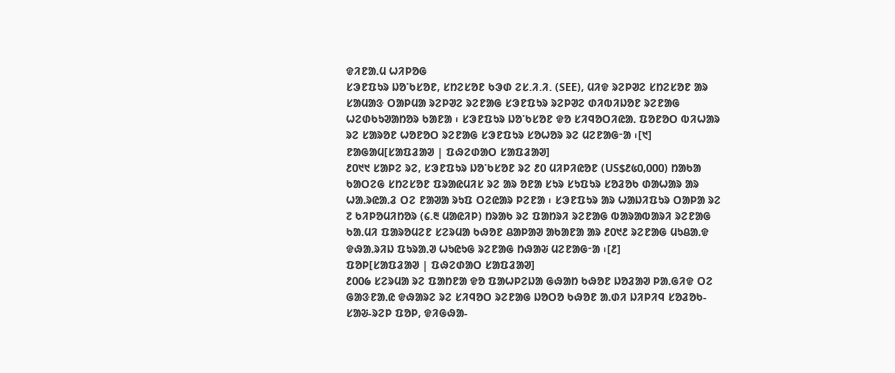ᱫᱤᱱᱟᱹᱢ ᱦᱤᱞᱚᱜ
ᱥᱳᱱᱯᱩᱨ ᱡᱚᱸᱠᱥᱚᱱ, ᱥᱴᱮᱥᱚᱱ ᱠᱳᱰ ᱮᱥ.ᱤ.ᱤ. (SEE), ᱢᱤᱫ ᱨᱮᱞᱣᱮ ᱥᱴᱮᱥᱚᱱ ᱟᱨ ᱥᱟᱢᱟᱝ ᱛᱟᱞᱢᱟ ᱨᱮᱞᱣᱮ ᱨᱮᱱᱟᱜ ᱥᱳᱱᱯᱩᱨ ᱨᱮᱞᱣᱮ ᱰᱤᱵᱤᱡᱚᱱ ᱨᱮᱱᱟᱜ ᱦᱮᱰᱠᱩᱣᱟᱴᱚᱨ ᱠᱟᱱᱟ ᱾ ᱥᱳᱱᱯᱩᱨ ᱡᱚᱸᱠᱥᱚᱱ ᱫᱚ ᱥᱤᱧᱚᱛᱤᱭᱟᱹ ᱯᱚᱱᱚᱛ ᱵᱤᱦᱟᱨ ᱨᱮ ᱥᱟᱨᱚᱱ ᱦᱚᱱᱚᱛ ᱨᱮᱱᱟᱜ ᱥᱳᱱᱯᱩᱨ ᱥᱚᱦᱚᱨ ᱨᱮ ᱢᱮᱱᱟᱜᱼᱟ ᱾[᱑]
ᱱᱟᱜᱟᱢ[ᱥᱟᱯᱲᱟᱣ | ᱯᱷᱮᱰᱟᱛ ᱥᱟᱯᱲᱟᱣ]
᱒᱐᱑᱑ ᱥᱟᱞᱮ ᱨᱮ, ᱥᱳᱱᱯᱩᱨ ᱡᱚᱸᱠᱥᱚᱱ ᱨᱮ ᱒᱐ ᱢᱤᱞᱤᱭᱚᱱ (US$᱒᱕᱐,᱐᱐᱐) ᱴᱟᱠᱟ ᱠᱟᱛᱮᱜ ᱥᱴᱮᱥᱚᱱ ᱯᱨᱟᱭᱢᱤᱥ ᱨᱮ ᱟᱨ ᱚᱱᱟ ᱥᱩᱨ ᱥᱩᱯᱩᱨ ᱥᱚᱲᱚᱠ ᱰᱟᱦᱟᱨ ᱟᱨ ᱦᱟᱹᱨᱭᱟᱹᱲ ᱛᱮ ᱱᱟᱣᱟ ᱨᱩᱯ ᱛᱮᱭᱟᱨ ᱞᱮᱱᱟ ᱾ ᱥᱳᱱᱯᱩᱨ ᱟᱨ ᱦᱟᱡᱤᱯᱩᱨ ᱛᱟᱞᱟ ᱨᱮ ᱗ ᱠᱤᱞᱚᱢᱤᱴᱚᱨ (᱔.᱓ ᱢᱟᱭᱤᱞ) ᱴᱨᱟᱠ ᱨᱮ ᱯᱟᱴᱨᱤ ᱨᱮᱱᱟᱜ ᱵᱟᱨᱟᱵᱟᱨᱤ ᱨᱮᱱᱟᱜ ᱠᱟᱹᱢᱤ ᱯᱟᱨᱚᱢᱮᱱ ᱥᱮᱨᱢᱟ ᱠᱷᱚᱱ ᱪᱟᱞᱟᱣ ᱟᱠᱟᱱᱟ ᱟᱨ ᱒᱐᱑᱒ ᱨᱮᱱᱟᱜ ᱢᱩᱪᱟᱹᱫ ᱫᱷᱟᱹᱨᱤᱡ ᱯᱩᱨᱟᱹᱣ ᱦᱩᱭᱩᱜ ᱨᱮᱱᱟᱜ ᱴᱷᱟᱶ ᱢᱮᱱᱟᱜᱼᱟ ᱾[᱒]
ᱯᱚᱞ[ᱥᱟᱯᱲᱟᱣ | ᱯᱷᱮᱰᱟᱛ ᱥᱟᱯᱲᱟᱣ]
᱒᱐᱐᱙ ᱥᱮᱨᱢᱟ ᱨᱮ ᱯᱟᱴᱱᱟ ᱫᱚ ᱯᱟᱦᱞᱮᱡᱟ ᱜᱷᱟᱴ ᱠᱷᱚᱱ ᱡᱚᱲᱟᱣ ᱞᱟᱹᱜᱤᱫ ᱛᱮ ᱜᱟᱝᱱᱟᱹᱭ ᱫᱷᱟᱨᱮ ᱨᱮ ᱥᱤᱧᱚᱛ ᱨᱮᱱᱟᱜ ᱡᱚᱛᱚ ᱠᱷᱚᱱ ᱟᱹᱰᱤ ᱡᱤᱞᱤᱧ ᱥᱚᱲᱚᱠ-ᱥᱟᱶ-ᱨᱮᱞ ᱯᱚᱞ, ᱫᱤᱜᱷᱟ-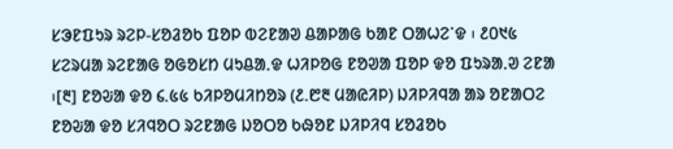ᱥᱳᱱᱯᱩᱨ ᱨᱮᱞ-ᱥᱚᱲᱚᱠ ᱯᱚᱞ ᱵᱮᱱᱟᱣ ᱪᱟᱞᱟᱜ ᱠᱟᱱ ᱛᱟᱦᱮᱸᱫ ᱾ ᱒᱐᱑᱕ ᱥᱮᱨᱢᱟ ᱨᱮᱱᱟᱜ ᱚᱜᱚᱥᱴ ᱢᱩᱪᱟᱹᱫ ᱦᱤᱞᱚᱜ ᱱᱚᱣᱟ ᱯᱚᱞ ᱫᱚ ᱯᱩᱨᱟᱹᱣ ᱮᱱᱟ ᱾[᱓] ᱱᱚᱶᱟ ᱫᱚ ᱔.᱕᱕ ᱠᱤᱞᱚᱢᱤᱴᱚᱨ (᱒.᱘᱓ ᱢᱟᱭᱤᱞ) ᱡᱤᱞᱤᱧᱟ ᱟᱨ ᱚᱱᱟᱛᱮ ᱱᱚᱶᱟ ᱫᱚ ᱥᱤᱧᱚᱛ ᱨᱮᱱᱟᱜ ᱡᱚᱛᱚ ᱠᱷᱚᱱ ᱡᱤᱞᱤᱧ ᱥᱚᱲᱚᱠ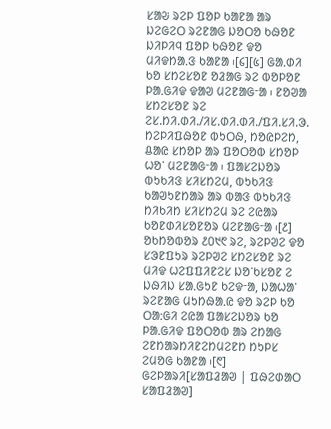ᱥᱟᱶ ᱨᱮᱞ ᱯᱚᱞ ᱠᱟᱱᱟ ᱟᱨ ᱡᱮᱜᱮᱛ ᱨᱮᱱᱟᱜ ᱡᱚᱛᱚ ᱠᱷᱚᱱ ᱡᱤᱞᱤᱧ ᱯᱚᱞ ᱠᱷᱚᱱ ᱫᱚ ᱢᱤᱫᱴᱟᱹᱝ ᱠᱟᱱᱟ ᱾[᱔][᱕] ᱜᱟᱹᱰᱤ ᱠᱚ ᱥᱴᱮᱥᱚᱱ ᱚᱲᱟᱜ ᱨᱮ ᱵᱚᱞᱚᱱ ᱞᱟᱹᱜᱤᱫ ᱫᱟᱣ ᱢᱮᱱᱟᱜᱼᱟ ᱾ ᱱᱚᱣᱟ ᱥᱴᱮᱥᱚᱱ ᱨᱮ ᱮᱥ.ᱴᱤ.ᱰᱤ./ᱤᱥ.ᱰᱤ.ᱰᱤ./ᱯᱤ.ᱥᱤ.ᱳ. ᱴᱮᱞᱤᱯᱷᱚᱱ ᱵᱩᱛᱷ, ᱴᱚᱭᱞᱮᱴ, ᱪᱟᱭ ᱥᱴᱚᱞ ᱟᱨ ᱯᱚᱛᱚᱵ ᱥᱴᱚᱞ ᱦᱚᱸ ᱢᱮᱱᱟᱜᱼᱟ ᱾ ᱯᱟᱥᱮᱡᱚᱨ ᱵᱩᱠᱤᱝ ᱥᱤᱥᱴᱮᱢ, ᱵᱩᱠᱤᱝ ᱠᱟᱣᱩᱱᱴᱟᱨ ᱟᱨ ᱵᱟᱝ ᱵᱩᱠᱤᱝ ᱴᱤᱠᱤᱴ ᱥᱤᱥᱴᱮᱢ ᱨᱮ ᱮᱭᱟᱨ ᱠᱚᱱᱰᱤᱥᱚᱱᱚᱨ ᱢᱮᱱᱟᱜᱼᱟ ᱾[᱒]
ᱚᱠᱴᱚᱵᱚᱨ ᱒᱐᱑᱖ ᱨᱮ, ᱨᱮᱞᱣᱮ ᱫᱚ ᱥᱳᱱᱯᱩᱨ ᱨᱮᱞᱣᱮ ᱥᱴᱮᱥᱚᱱ ᱨᱮ ᱢᱤᱫ ᱦᱮᱯᱯᱤᱱᱮᱥ ᱡᱚᱸᱠᱥᱚᱱ ᱮ ᱡᱷᱤᱡ ᱥᱟᱹᱜᱩᱱ ᱠᱮᱫᱼᱟ, ᱡᱟᱦᱟᱸ ᱨᱮᱱᱟᱜ ᱢᱩᱴᱷᱟᱹᱭ ᱫᱚ ᱨᱮᱞ ᱠᱚ ᱛᱟᱺᱜᱤ ᱮᱭᱟ ᱯᱟᱥᱮᱡᱚᱨ ᱠᱚ ᱞᱟᱹᱜᱤᱫ ᱯᱚᱛᱚᱵ ᱟᱨ ᱮᱴᱟᱜ ᱮᱱᱴᱟᱨᱴᱤᱱᱮᱴᱢᱮᱱᱴ ᱴᱩᱞᱥ ᱮᱢᱚᱜ ᱠᱟᱱᱟ ᱾[᱖]
ᱜᱮᱞᱟᱨᱤ[ᱥᱟᱯᱲᱟᱣ | ᱯᱷᱮᱰᱟᱛ ᱥᱟᱯᱲᱟᱣ]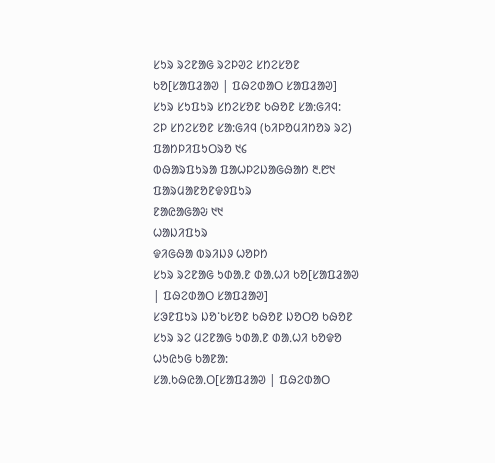ᱥᱩᱨ ᱨᱮᱱᱟᱜ ᱨᱮᱞᱣᱮ ᱥᱴᱮᱥᱚᱱ ᱠᱚ[ᱥᱟᱯᱲᱟᱣ | ᱯᱷᱮᱰᱟᱛ ᱥᱟᱯᱲᱟᱣ]
ᱥᱩᱨ ᱥᱩᱯᱩᱨ ᱥᱴᱮᱥᱚᱱ ᱠᱷᱚᱱ ᱥᱟᱺᱜᱤᱧ:
ᱮᱞ ᱥᱴᱮᱥᱚᱱ ᱥᱟ:ᱜᱤᱧ (ᱠᱤᱞᱚᱢᱤᱴᱚᱨ ᱨᱮ)
ᱯᱟᱴᱞᱤᱯᱩᱛᱨᱚ ᱑᱔
ᱵᱷᱟᱨᱯᱩᱨᱟ ᱯᱟᱦᱞᱮᱡᱟᱜᱷᱟᱴ ᱓.᱘᱑
ᱯᱟᱨᱢᱟᱱᱚᱱᱫᱽᱯᱩᱨ
ᱱᱟᱭᱟᱜᱟᱶ ᱑᱑
ᱦᱟᱡᱤᱯᱩᱨ
ᱫᱤᱜᱷᱟ ᱵᱨᱤᱡᱽ ᱦᱚᱞᱴ
ᱥᱩᱨ ᱨᱮᱱᱟᱜ ᱩᱰᱟᱹᱱ ᱰᱟᱹᱦᱤ ᱠᱚ[ᱥᱟᱯᱲᱟᱣ | ᱯᱷᱮᱰᱟᱛ ᱥᱟᱯᱲᱟᱣ]
ᱥᱳᱱᱯᱩᱨ ᱡᱚᱸᱠᱥᱚᱱ ᱠᱷᱚᱱ ᱡᱚᱛᱚ ᱠᱷᱚᱱ ᱥᱩᱨ ᱨᱮ ᱢᱮᱱᱟᱜ ᱩᱰᱟᱹᱱ ᱰᱟᱹᱦᱤ ᱠᱚᱫᱚ ᱦᱩᱭᱩᱜ ᱠᱟᱱᱟ:
ᱥᱟᱹᱠᱷᱭᱟᱹᱛ[ᱥᱟᱯᱲᱟᱣ | ᱯᱷᱮᱰᱟᱛ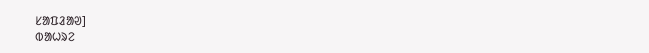ᱥᱟᱯᱲᱟᱣ]
ᱵᱟᱦᱨᱮ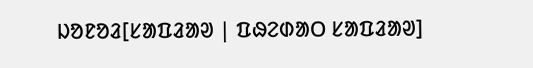ᱡᱚᱱᱚᱲ[ᱥᱟᱯᱲᱟᱣ | ᱯᱷᱮᱰᱟᱛ ᱥᱟᱯᱲᱟᱣ]